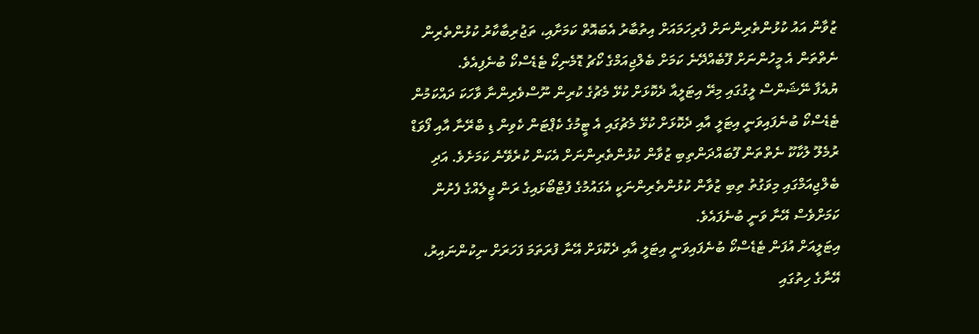ޒުވާން އައު ކުޅުންތެރިންނަށް ފުރިހަމައަށް އިތުބާރު އެބައޮތް ކަމަށާއި، ތަޖުރިބާކާރު ކުޅުންތެރިން ނެތްތަން އެ މީހުންނަށް ފޫބެއްދޭނެ ކަމަށް ބެލްޖިއަމްގެ ކޯޗު ޑޮމެނިކޯ ޓެޑެސްކޯ ބުނެފިއެވެ.
ޔުއެފާ ނޭޝަންސް ލީގުގައި މިރޭ އިޓަލީއާ ދެކޮޅަށް ކުޅޭ މެޗުގެ ކުރިން ނޫސްވެރިންނާ ވާހަކަ ދައްކަމުން ޓެޑެސްކޯ ބުނެފައިވަނީ އިޓަލީ އާއި ދެކޮޅަށް ކުޅޭ މެޗުގައި އެ ޓީމުގެ ކެޕްޓަން ކެވިން ޑި ބްރޭނާ އާއި ފޯވަޑް ރުމެލޫ ލުކާކޫ ނެތްތަން ފޫބައްދަންތިބި ޒުވާން ކުޅުންތެރިންނަށް އެކަން ކުރެވޭނެ ކަމަށެވެ. އަދި ބެލްޖިއަމްގައި މިވަގުތު ތިބި ޒުވާން ކުޅުންތެރިންނަކީ އެގައުމުގެ ފުޓްބޯޅައިގެ ރަން ޖީލެއްގެ ފެށުން ކަމަށްވެސް އޭނާ ވަނީ ބުނެފައެވެ.
އިޓަލީއަށް އުފަން ޓެޑެސްކޯ ބުނެފައިވަނީ އިޓަލީ އާއި ދެކޮޅަށް އޭނާ ފުރަތަމަ ފަހަރަށް ނިކުންނައިރު، އޭނާގެ ހިތުގައި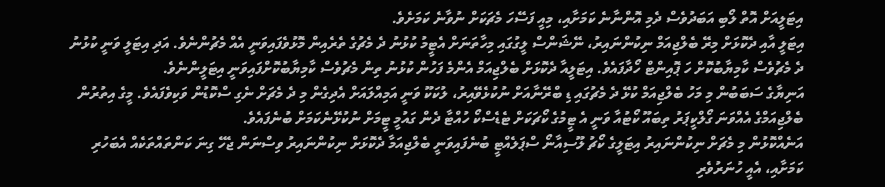އިޓަލީއަށް އޮތް ލޯބި އަބަދުވެސް ދެމި އޮންނާނެ ކަމަށާއި، މިއީ ފަސޭހަ މެޗަކަށް ނުވާނެ ކަމަށެވެ.
އިޓަލީ އާއި ދެކޮޅަށް މިރޭ ބެލްޖިއަމް ނިކުންނައިރު، ނޭޝަންސް ލީގުގައި މިހާތަނަށް އެޓީމު ކުޅުނު ދެ މެޗުގެ ތެރެއިން މޮޅުވެފައިވަނީ އެއް މެޗުންނެވެ. އަދި އިޓަލީ ވަނީ ކުޅުނު ދެ މެޗުވެސް ކާމިޔާބުކޮށް ހަ ޕޮއިންޓް ހޯދާފައެވެ. އިޓަލީއާ ދެކޮޅަށް ބެލްޖިއަމް އެންމެ ފަހުން ކުޅުނު ތިން މެޗުވެސް ކާމިޔާބުކޮށްފައިވަނީ އިޓަލީންނެވެ.
އަނިޔާގެ ސަބަބުން މި މަހު ބެލްޖިއަމް ކުޅޭ ދެ މެޗުގައި ޑި ބްރޭނާއަށް ނުކުޅެވޭއިރު، ލުކަކޫ ވަނީ އަމިއްލައަށް އެދިގެން މި ދެ މެޗަށް ނެގި ސްކޮޑުން ވަކިވެފައެވެ. މީގެ އިތުރުން ބެލްޖިއަމްގެ އެއްވަނަ ގޯލްކީޕަރު ތިބައޫ ކޯޓުއާ ވަނީ އެ ޓީމުގެ ކޯޗަކަށް ޓެޑެސްކޯ ހުއްޓާ ދެން ގައުމީ ޓީމަށް ނުކުޅޭނެކަމަށް ބުނެފައެވެ.
އަނެއްކޮޅުން މި މެޗަށް ނިކުންނައިރު އިޓަލީގެ ކޯޗު ލޫސިއާނޯ ސްޕަލެއްޓީ ބުނެފައިވަނީ ބެލްޖިއަމާ ދެކޮޅަށް ނިކުންނައިރު ވިސްނަން ޖެހޭ ގިނަ ކަންތައްތަކެއް އެބަހުރި ކަމަށާއި، އެއީ ހުނަރުވެރި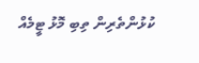ކުޅުންތެރިން ތިބި މޮޅު ޓީމެއް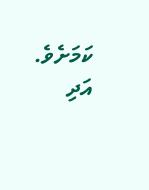ކަމަށެވެ. އަދި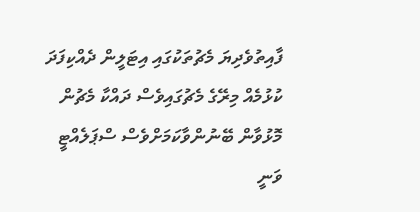ފާއިތުވެދިޔަ މެޗުތަކުގައި އިޓަލީން ދެއްކިފަދަ ކުޅުމެއް މިރޭގެ މެޗުގައިވެސް ދައްކާ މެޗުން މޮޅުވާން ބޭނުންވާކަމަށްވެސް ސްޕަލެއްޓީ ވަނީ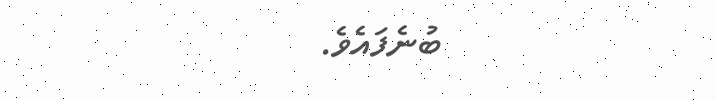ބުނެފައެވެ.